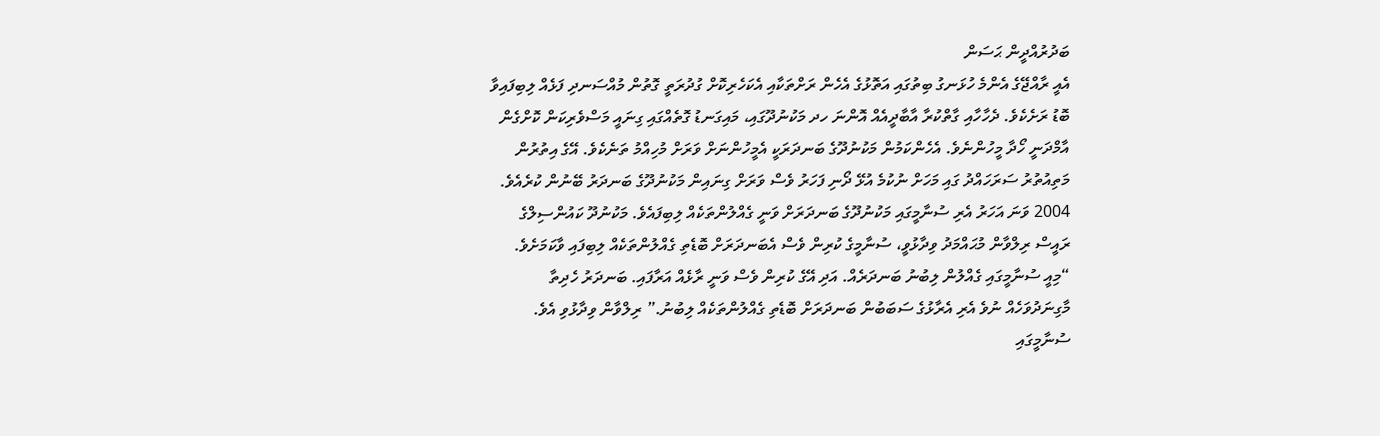ބަދުރުއްދީން ޙަސަން
އެއީ ރާއްޖޭގެ އެންމެ ހުޅަނގު ބިތުގައި އަތޮޅުގެ އެހެން ރަށްތަކާއި އެކަހެރިކޮށް ގުދުރަތީ ގޮތުން މުއްސަނދި ފަޅެއް ލިބިފައިވާ ބޮޑު ރަށެކެވެ. ދެހާހާއި ގާތްކުރާ އާބާދީއެއް އޮންނަ ހދ މަކުނުދޫގައި، މައިގަނޑު ގޮތެއްގައި ގިނައީ މަސްވެރިކަން ކޮށްގެން އާމްދަނީ ހޯދާ މީހުންނެވެ. އެހެންކަމުން މަކުނުދޫގެ ބަނދަރަކީ އެމީހުންނަށް ވަރަށް މުހިއްމު ތަނެކެވެ. އޭގެ އިތުރުން މަތިއުތުރު ސަރަހައްދު ގައި މަހަށް ނުކުމެ އުޅޭ ދޯނި ފަހަރު ވެސް ވަރަށް ގިނައިން މަކުނުދޫގެ ބަނދަރު ބޭނުން ކުރެއެވެ.
2004 ވަނަ އަހަރު އެރި ސުނާމީގައި މަކުނުދޫގެ ބަނދަރަށް ވަނީ ގެއްލުންތަކެއް ލިބިފައެވެ. މަކުނުދޫ ކައުންސިލްގެ ރައީސް ރިލްވާން މުޙައްމަދު ވިދާޅުވީ، ސުނާމީގެ ކުރިން ވެސް އެބަނދަރަށް ބޮޑެތި ގެއްލުންތަކެއް ލިބިފައި ވާކަމަށެވެ.
“މިއީ ސުނާމީގައި ގެއްލުން ލިބުނު ބަނދަރެއް. އަދި އޭގެ ކުރިން ވެސް ވަނީ ރާޅެއް އަރާފައި. ބަނދަރު ހެދިތާ މާގިނަދުވަހެއް ނުވެ އެރި އެރާޅުގެ ސަބަބުން ބަނދަރަށް ބޮޑެތި ގެއްލުންތަކެއް ލިބުނު.” ރިލްވާން ވިދާޅުވި އެވެ.
ސުނާމީގައި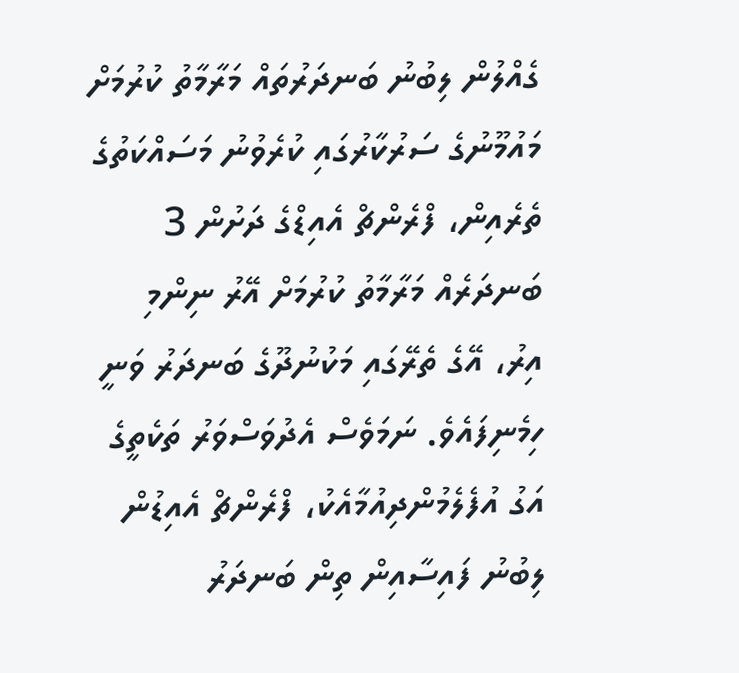ގެއްލުން ލިބުނު ބަނދަރުތައް މަރާމާތު ކުރުމަށް މައުމޫނުގެ ސަރުކާރުގައި ކުރެވުނު މަސައްކަތުގެ ތެރެއިން، ފްރެންޗް އެއިޑްގެ ދަށުން 3 ބަނދަރެއް މަރާމާތު ކުރުމަށް އޭރު ނިންމި އިރު، އޭގެ ތެރޭގައި މަކުނުދޫގެ ބަނދަރު ވަނީ ހިމެނިފައެވެ. ނަމަވެސް އެދުވަސްވަރު ތަކެތީގެ އަގު އުފެލެމުންދިއުމާއެކު، ފްރެންޗް އެއިޑުން ލިބުނު ފައިސާއިން ތިން ބަނދަރު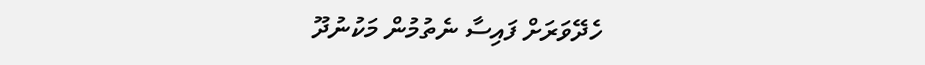ހެދޭވަރަށް ފައިސާ ނެތުމުން މަކުނުދޫ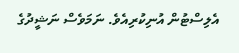އެލިސްޓުން އުނިކުރިއެވެ. ނަމަވެސް ނަޝީދުގެ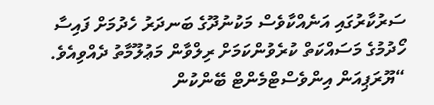ސަރުކާރުގައި އަނެއްކާވެސް މަކުނުދޫގެ ބަނދަރު ހެދުމަށް ފައިސާ ހޯދުމުގެ މަސައްކަތް ކުރެވުންކަމަށް ރިލްވާން މަޢުލޫމާތު ދެއްވިއެވެ.
“ޔޫރަޕިއަން އިންވެސްޓްމެންޓް ބޭންކުން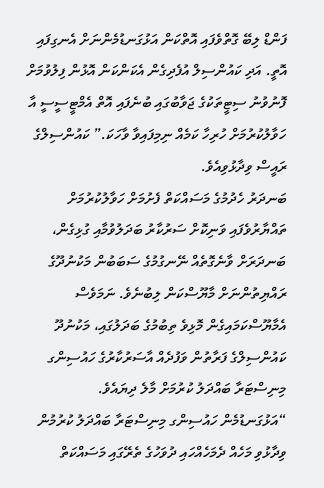ފަންޑް ލިބޭ ގޮތްވެފައި އޮތްކަން އަޅުގަނޑުމެންނަށް އެނގިފައި އޮތީ. އަދި ކައުންސިލް އުފެދިގެން އެކަންކަން އޮޅުން ފިލުވުމަށް ފޮނުވުނު ސިޓީތަކުގެ ޖަވާބުގައި ބުނެފައި އޮތް އެމްޓީސީސީ އާ ހަވާލުކުރުމަށް ހުރިހާ ކަމެއް ނިމިފައިވާ ވާހަކަ.” ކައުންސިލްގެ ރައީސް ވިދާޅުވިއެވެ.
ބަނދަރު ހެދުމުގެ މަސައްކަތް ފެށުމަށް ހަވާލުކުރުމަށް ތައްޔާރުވެފައި ވަނިކޮށް ސަރުކާރު ބަދަލުވުމާއި ގުޅިގެން، ބަނދަރަށް ވާނެގޮތެއް ނޭނގުމުގެ ސަބަބުން މަކުނުދޫގެ ރައްޔިތުންނަށް މާޔޫސްކަން ލިބުނެވެ. ނަމަވެސް އެމާޔޫސްކަމައިގެން މޮޅިވެ ތިބުމުގެ ބަދަލުގައި، މަކުނުދޫ ކައުންސިލްގެ ފަރާތުން ވަފުދެއް އާސަރުކާރުގެ ހައުސިންގ މިނިސްޓަރާ ބައްދަލު ކުރުމަށް މާލެ ދިޔައެވެ.
“އަޅުގަނޑުމެން ހައުސިންގ މިނިސްޓަރާ ބައްދަލު ކުރުމުން ވިދާޅުވި މަހެއް ދެމަހެއްހައި ދުވަހުގެ ތެރޭގައި މަސައްކަތް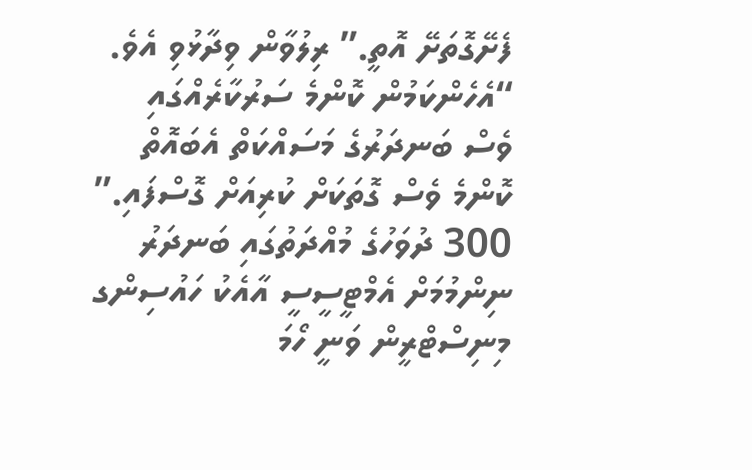ފެށޭގޮތަށޭ އޮތީ.” ރިލުވާން ވިދާޅުވި އެވެ. “އެހެންކަމުން ކޮންމެ ސަރުކާރެއްގައި ވެސް ބަނދަރުގެ މަސައްކަތް އެބައޮތް ކޮންމެ ވެސް ގޮތަކަށް ކުރިއަށް ގޮސްފައި.”
300 ދުވަހުގެ މުއްދަތުގައި ބަނދަރު ނިންމުމަށް އެމްޓީސީސީ އާއެކު ހައުސިންގ މިނިސްޓްރީން ވަނީ ހޯމަ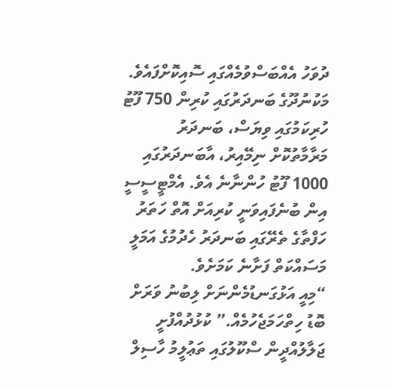ދުވަހު އެއްބަސްވުމެއްގައި ސޮއިކޮށްފައެވެ. މަކުނުދޫގެ ބަނދަރުގައި ކުރިން 750 ފޫޓު ހުރިކަމުގައި ވިޔަސް، ބަނދަރު މަރާމާތުކޮށް ނިމޭއިރު، އާބަނދަރުގައި 1000 ފޫޓު ހުންނާނެ އެވެ. އެމްޓީސީސީ އިން ބުނެފައިވަނީ ކުރިއަށް އޮތް ހަތަރު ހަފްތާގެ ތެރޭގައި ބަނދަރު ހެދުމުގެ އަމަލީ މަސައްކަތް ފަށާނެ ކަމަށެވެ.
“މިއީ އަޅުގަނޑުމެންނަށް ލިބުނު ވަރަށް ބޮޑު ހިތްހަމަޖެހުމެއް.” ކުޅުދުއްފުށީ ޖަލާލުއްދީން ސްކޫލުގައި ތަޢުލީމު ހާސިލް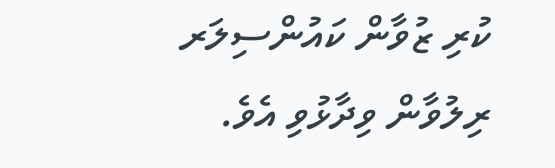ކުރި ޒުވާން ކައުންސިލަރ ރިލުވާން ވިދާޅުވި އެވެ.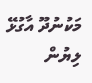މަކުނުދޫ އާގުޅޭ ލިޔުން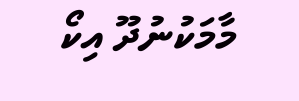މާމަކުނުދޫ އިކޯ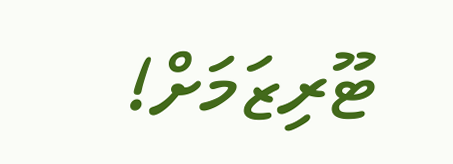ޓޫރިޒަމަށް!